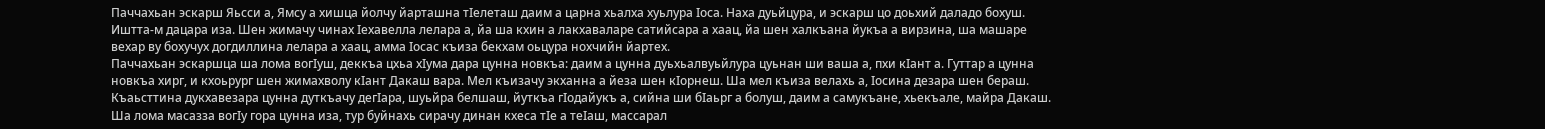Паччахьан эскарш Яьсси а, Ямсу а хишца йолчу йарташна тIелеташ даим а царна хьалха хуьлура Iоса. Наха дуьйцура, и эскарш цо доьхий даладо бохуш. Иштта-м дацара иза. Шен жимачу чинах Iехавелла лелара а, йа ша кхин а лакхаваларе сатийсара а хаац, йа шен халкъана йукъа а вирзина, ша машаре вехар ву бохучух догдиллина лелара а хаац, амма Iосас къиза бекхам оьцура нохчийн йартех.
Паччахьан эскаршца ша лома вогIуш, деккъа цхьа хIума дара цунна новкъа: даим а цунна дуьхьалвуьйлура цуьнан ши ваша а, пхи кIант а. Гуттар а цунна новкъа хирг, и кхоьрург шен жимахволу кIант Дакаш вара. Мел къизачу экханна а йеза шен кIорнеш. Ша мел къиза велахь а, Iосина дезара шен бераш. Къаьсттина дукхавезара цунна дуткъачу дегIара, шуьйра белшаш, йуткъа гIодайукъ а, сийна ши бIаьрг а болуш, даим а самукъане, хьекъале, майра Дакаш. Ша лома масазза вогIу гора цунна иза, тур буйнахь сирачу динан кхеса тIе а теIаш, массарал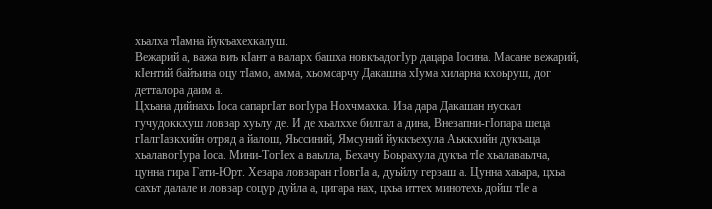хьалха тIамна йукъахехкалуш.
Вежарий а, важа виъ кIант а валарх башха новкъадогIур дацара Iосина. Масане вежарий, кIентий байъина оцу тIамо, амма, хьомсарчу Дакашна хIума хиларна кхоьруш, дог детталора даим а.
Цхьана дийнахь Iоса сапаргIат вогIура Нохчмахка. Иза дара Дакашан нускал гучудоккхуш ловзар хуьлу де. И де хьалххе билгал а дина, Внезапни-гIопара шеца гIалгIазкхийн отряд а йалош, Яьссиний, Ямсуний йуккъехула Аьккхийн дукъаца хьалавогIура Iоса. Мини-ТогIех а ваьлла, Бехачу Боьрахула дукъа тIе хьалаваьлча, цунна гира Гати-Юрт. Хезара ловзаран гIовгIа а, дуьйлу герзаш а. Цунна хаьара, цхьа сахьт далале и ловзар соцур дуйла а, цигара нах, цхьа иттех минотехь дойш тIе а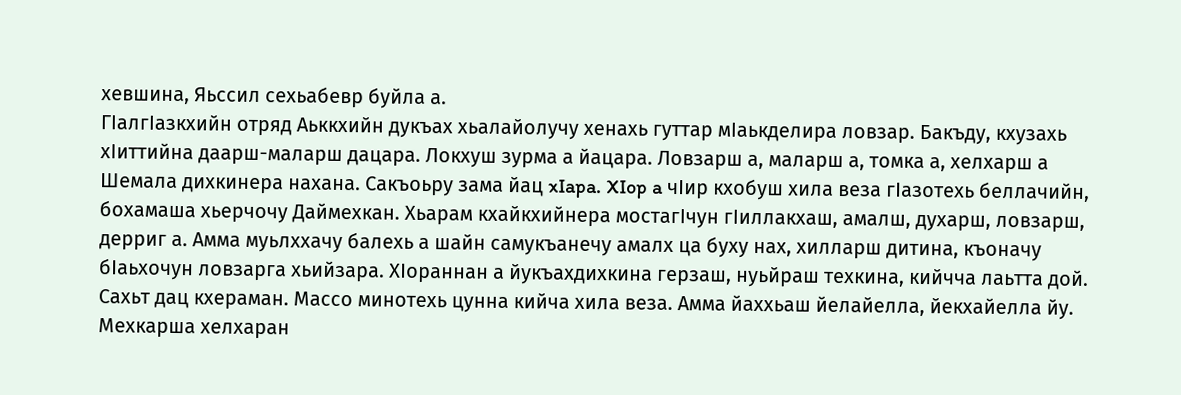хевшина, Яьссил сехьабевр буйла а.
ГIалгIазкхийн отряд Аьккхийн дукъах хьалайолучу хенахь гуттар мIаькделира ловзар. Бакъду, кхузахь хIиттийна даарш-маларш дацара. Локхуш зурма а йацара. Ловзарш а, маларш а, томка а, хелхарш а Шемала дихкинера нахана. Сакъоьру зама йац xIapa. XIop a чIир кхобуш хила веза гIазотехь беллачийн, бохамаша хьерчочу Даймехкан. Хьарам кхайкхийнера мостагIчун гIиллакхаш, амалш, духарш, ловзарш, дерриг а. Амма муьлххачу балехь а шайн самукъанечу амалх ца буху нах, хилларш дитина, къоначу бIаьхочун ловзарга хьийзара. ХIораннан а йукъахдихкина герзаш, нуьйраш техкина, кийчча лаьтта дой. Сахьт дац кхераман. Массо минотехь цунна кийча хила веза. Амма йаххьаш йелайелла, йекхайелла йу. Мехкарша хелхаран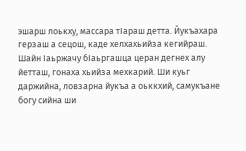эшарш лоькху, массара тIараш детта. Йукъахара герзаш а сецош, каде хелхахьийза кегийраш. Шайн Iаьржачу бIаьргашца церан дегнех алу йетташ, гонаха хьийза мехкарий. Ши куьг даржийна, ловзарна йукъа а оьккхий, самукъане богу сийна ши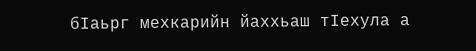бIаьрг мехкарийн йаххьаш тIехула а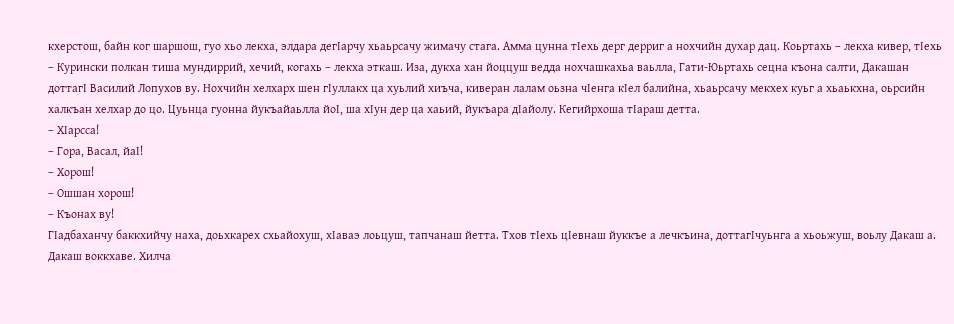кхерстош, байн ког шаршош, гуо хьо лекха, элдара дегIарчу хьаьрсачу жимачу стага. Амма цунна тIехь дерг дерриг а нохчийн духар дац. Коьртахь – лекха кивер, тIехь – Курински полкан тиша мундиррий, хечий, когахь – лекха эткаш. Иза, дукха хан йоццуш ведда нохчашкахьа ваьлла, Гати-Юьртахь сецна къона салти, Дакашан доттагI Василий Лопухов ву. Нохчийн хелхарх шен гIуллакх ца хуьлий хиъча, киверан лалам оьзна чIенга кIел балийна, хьаьрсачу мекхех куьг а хьаькхна, оьрсийн халкъан хелхар до цо. Цуьнца гуонна йукъайаьлла йоI, ша хIун дер ца хаьий, йукъара дIайолу. Кегийрхоша тIараш детта.
– ХIарсса!
– Гора, Васал, йаI!
– Хорош!
– Ошшан хорош!
– Къонах ву!
ГIадбаханчу баккхийчу наха, доьхкарех схьайохуш, хIаваэ лоьцуш, тапчанаш йетта. Тхов тIехь цIевнаш йуккъе а лечкъина, доттагIчуьнга а хьоьжуш, воьлу Дакаш а.
Дакаш воккхаве. Хилча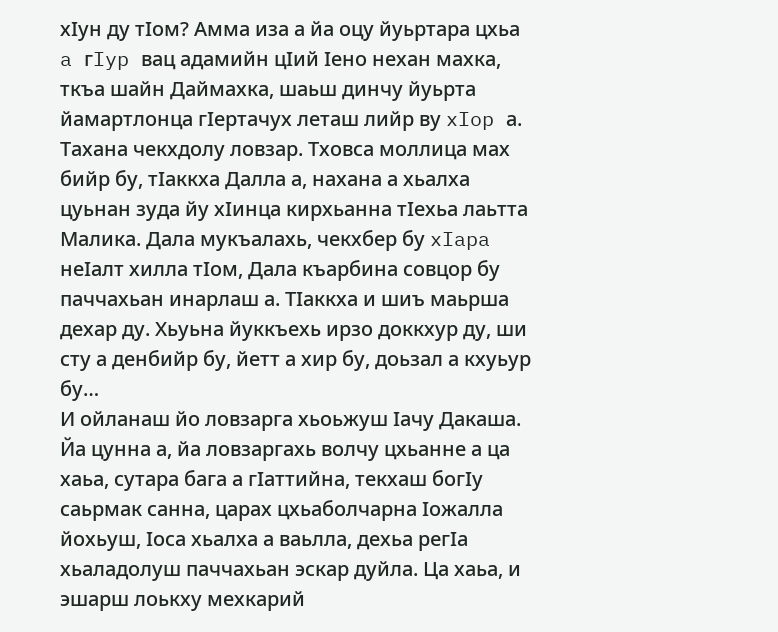хIун ду тIом? Амма иза а йа оцу йуьртара цхьа a гIyp вац адамийн цIий Iено нехан махка, ткъа шайн Даймахка, шаьш динчу йуьрта йамартлонца гIертачух леташ лийр ву xIop а. Тахана чекхдолу ловзар. Тховса моллица мах бийр бу, тIаккха Далла а, нахана а хьалха цуьнан зуда йу хIинца кирхьанна тIехьа лаьтта Малика. Дала мукъалахь, чекхбер бу xIapa неIалт хилла тIом, Дала къарбина совцор бу паччахьан инарлаш а. ТIаккха и шиъ маьрша дехар ду. Хьуьна йуккъехь ирзо доккхур ду, ши сту а денбийр бу, йетт а хир бу, доьзал а кхуьур бу…
И ойланаш йо ловзарга хьоьжуш Iачу Дакаша. Йа цунна а, йа ловзаргахь волчу цхьанне а ца хаьа, сутара бага а гIаттийна, текхаш богIу саьрмак санна, царах цхьаболчарна Iожалла йохьуш, Iоса хьалха а ваьлла, дехьа peгIa хьаладолуш паччахьан эскар дуйла. Ца хаьа, и эшарш лоькху мехкарий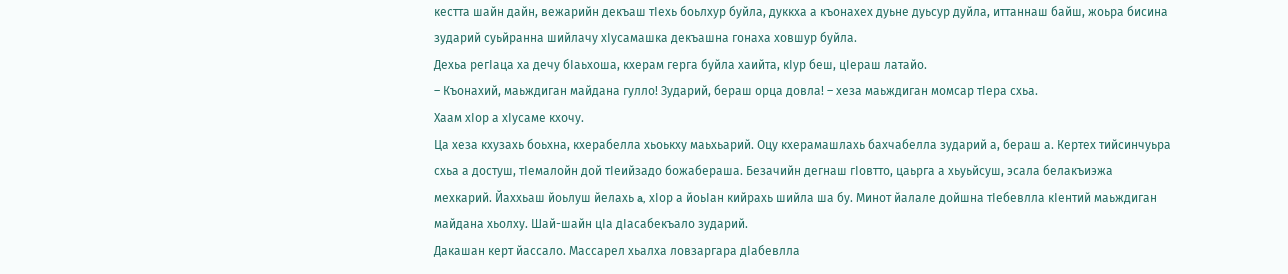кестта шайн дайн, вежарийн декъаш тIехь боьлхур буйла, дуккха а къонахех дуьне дуьсур дуйла, иттаннаш байш, жоьра бисина зударий суьйранна шийлачу хIусамашка декъашна гонаха ховшур буйла.
Дехьа регIаца ха дечу бIаьхоша, кхерам герга буйла хаийта, кIур беш, цIераш латайо.
– Къонахий, маьждиган майдана гулло! Зударий, бераш орца довла! – хеза маьждиган момсар тIера схьа.
Хаам хIор а хIусаме кхочу.
Ца хеза кхузахь боьхна, кхерабелла хьоькху маьхьарий. Оцу кхерамашлахь бахчабелла зударий а, бераш а. Кертех тийсинчуьра схьа а достуш, тIемалойн дой тIеийзадо божабераша. Безачийн дегнаш гIовтто, цаьрга а хьуьйсуш, эсала белакъиэжа мехкарий. Йаххьаш йоьлуш йелахь a, хIор а йоьIан кийрахь шийла ша бу. Минот йалале дойшна тIебевлла кIентий маьждиган майдана хьолху. Шай-шайн цIа дIасабекъало зударий.
Дакашан керт йассало. Массарел хьалха ловзаргара дIабевлла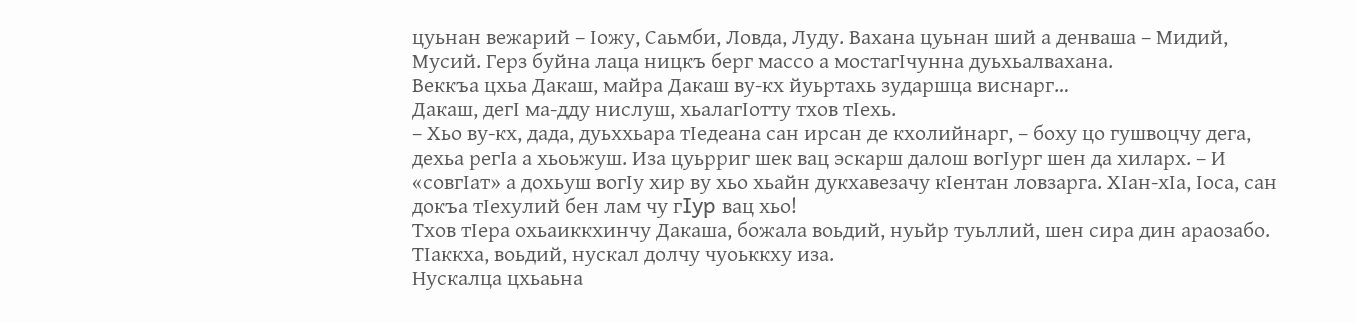цуьнан вежарий – Iожу, Саьмби, Ловда, Луду. Вахана цуьнан ший а денваша – Мидий, Мусий. Герз буйна лаца ницкъ берг массо а мостагIчунна дуьхьалвахана.
Веккъа цхьа Дакаш, майра Дакаш ву-кх йуьртахь зударшца виснарг…
Дакаш, дегI ма-дду нислуш, хьалагIотту тхов тIехь.
– Хьо ву-кх, дада, дуьххьара тIедеана сан ирсан де кхолийнарг, – боху цо гушвоцчу дега, дехьа peгIa а хьоьжуш. Иза цуьрриг шек вац эскарш далош вогIург шен да хиларх. – И «совгIат» а дохьуш вогIу хир ву хьо хьайн дукхавезачу кIентан ловзарга. ХIан-хIа, Iоса, сан докъа тIехулий бен лам чу гIyp вац хьо!
Тхов тIера охьаиккхинчу Дакаша, божала воьдий, нуьйр туьллий, шен сира дин араозабо.
ТIаккха, воьдий, нускал долчу чуоьккху иза.
Нускалца цхьаьна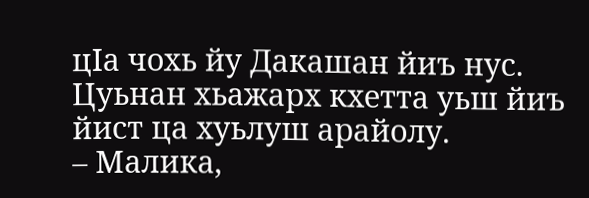цIа чохь йу Дакашан йиъ нус. Цуьнан хьажарх кхетта уьш йиъ йист ца хуьлуш арайолу.
– Малика,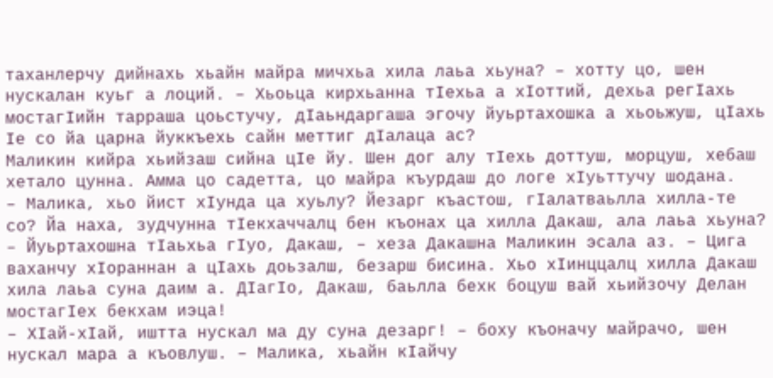таханлерчу дийнахь хьайн майра мичхьа хила лаьа хьуна? – хотту цо, шен нускалан куьг а лоций. – Хьоьца кирхьанна тIехьа а хIоттий, дехьа регIахь мостагIийн тарраша цоьстучу, дIаьндаргаша эгочу йуьртахошка а хьоьжуш, цIахь Iе со йа царна йуккъехь сайн меттиг дIалаца ас?
Маликин кийра хьийзаш сийна цIе йу. Шен дог алу тIехь доттуш, морцуш, хебаш хетало цунна. Амма цо садетта, цо майра къурдаш до логе хIуьттучу шодана.
– Малика, хьо йист хIунда ца хуьлу? Йезарг къастош, гIалатваьлла хилла-те со? Йа наха, зудчунна тIекхаччалц бен къонах ца хилла Дакаш, ала лаьа хьуна?
– Йуьртахошна тIаьхьа гIуo, Дакаш, – хеза Дакашна Маликин эсала аз. – Цига ваханчу хIораннан а цIахь доьзалш, безарш бисина. Хьо хIинццалц хилла Дакаш хила лаьа суна даим а. ДIагIо, Дакаш, баьлла бехк боцуш вай хьийзочу Делан мостагIех бекхам иэца!
– ХIай-хIай, иштта нускал ма ду суна дезарг! – боху къоначу майрачо, шен нускал мара а къовлуш. – Малика, хьайн кIайчу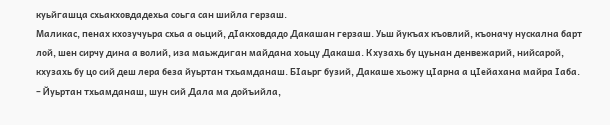куьйгашца схьакховдадехьа соьга сан шийла герзаш.
Маликас, пенах кхозучуьра схьа а оьций, дIакховдадо Дакашан герзаш. Уьш йукъах къовлий, къоначу нускална барт лой, шен сирчу дина а волий, иза маьждиган майдана хоьцу Дакаша. Кхузахь бу цуьнан денвежарий, нийсарой, кхузахь бу цо сий деш лера беза йуьртан тхьамданаш. БIаьрг бузий, Дакаше хьожу цIарна а цIейахана майра Iаба.
– Йуьртан тхьамданаш, шун сий Дала ма дойъийла,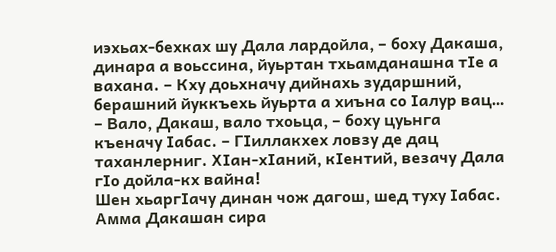иэхьах-бехках шу Дала лардойла, – боху Дакаша, динара а воьссина, йуьртан тхьамданашна тIе а вахана. – Кху доьхначу дийнахь зударшний, берашний йуккъехь йуьрта а хиъна со Iалур вац…
– Вало, Дакаш, вало тхоьца, – боху цуьнга къеначу Iабас. – ГIиллакхех ловзу де дац таханлерниг. ХIан-хIаний, кIентий, везачу Дала гIo дойла-кх вайна!
Шен хьаргIачу динан чож дагош, шед туху Iабас. Амма Дакашан сира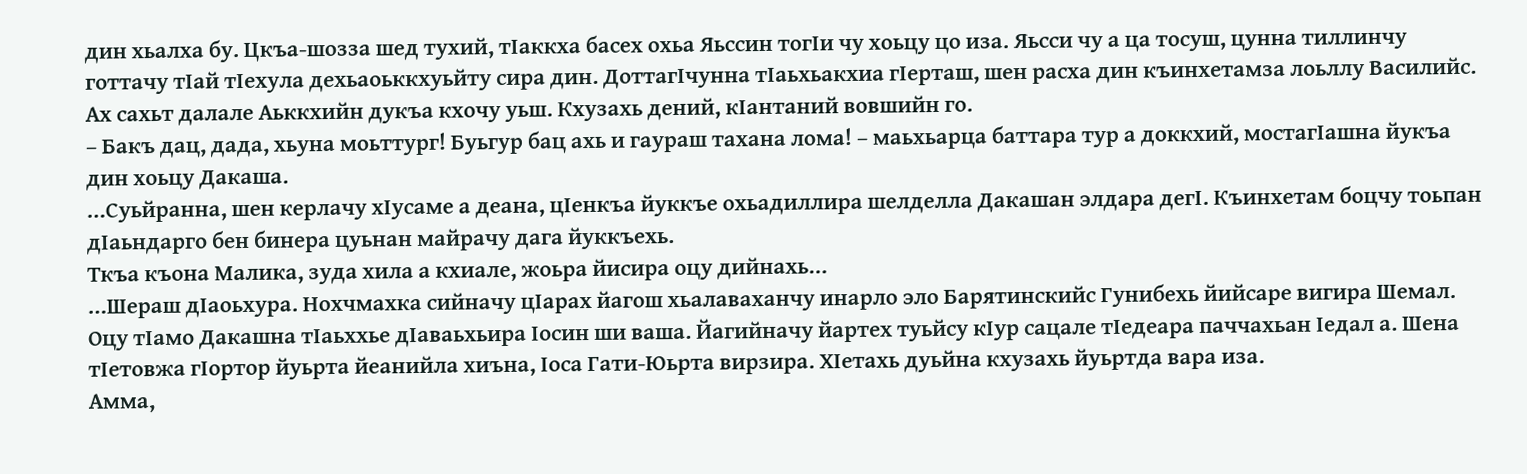дин хьалха бу. Цкъа-шозза шед тухий, тIаккха басех охьа Яьссин тогIи чу хоьцу цо иза. Яьсси чу а ца тосуш, цунна тиллинчу готтачу тIай тIехула дехьаоьккхуьйту сира дин. ДоттагIчунна тIаьхьакхиа гIерташ, шен расха дин къинхетамза лоьллу Василийс. Ах сахьт далале Аьккхийн дукъа кхочу уьш. Кхузахь дений, кIантаний вовшийн го.
– Бакъ дац, дада, хьуна моьттург! Буьгур бац ахь и гаураш тахана лома! – маьхьарца баттара тур а доккхий, мостагIашна йукъа дин хоьцу Дакаша.
…Суьйранна, шен керлачу хIусаме а деана, цIенкъа йуккъе охьадиллира шелделла Дакашан элдара дегI. Къинхетам боцчу тоьпан дIаьндарго бен бинера цуьнан майрачу дага йуккъехь.
Ткъа къона Малика, зуда хила а кхиале, жоьра йисира оцу дийнахь…
…Шераш дIаоьхура. Нохчмахка сийначу цIарах йагош хьалаваханчу инарло эло Барятинскийс Гунибехь йийсаре вигира Шемал.
Оцу тIамо Дакашна тIаьххье дIаваьхьира Iосин ши ваша. Йагийначу йартех туьйсу кIур сацале тIедеара паччахьан Iедал а. Шена тIетовжа гIортор йуьрта йеанийла хиъна, Iоса Гати-Юьрта вирзира. ХIетахь дуьйна кхузахь йуьртда вара иза.
Амма,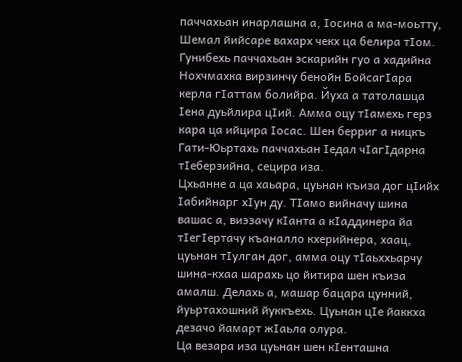паччахьан инарлашна а, Iосина а ма-моьтту, Шемал йийсаре вахарх чекх ца белира тIом. Гунибехь паччахьан эскарийн гуо а хадийна Нохчмахка вирзинчу бенойн БойсагIара керла гIаттам болийра. Йуха а татолашца Iена дуьйлира цIий. Амма оцу тIамехь герз кара ца ийцира Iосас. Шен берриг а ницкъ Гати-Юьртахь паччахьан Iедал чIагIдарна тIеберзийна, сецира иза.
Цхьанне а ца хаьара, цуьнан къиза дог цIийх Iабийнарг хIун ду. ТIамо вийначу шина вашас а, виэзачу кIанта а кIаддинера йа тIегIертачу къаналло кхерийнера, хаац, цуьнан тIулган дог, амма оцу тIаьххьарчу шина-кхаа шарахь цо йитира шен къиза амалш. Делахь а, машар бацара цунний, йуьртахошний йуккъехь. Цуьнан цIе йаккха дезачо йамарт жIаьла олура.
Ца везара иза цуьнан шен кIенташна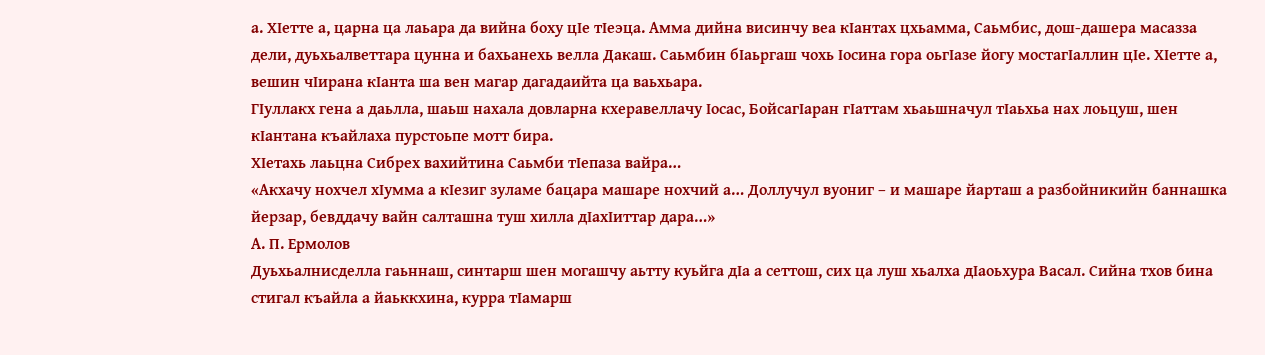а. ХIетте а, царна ца лаьара да вийна боху цIе тIеэца. Амма дийна висинчу веа кIантах цхьамма, Саьмбис, дош-дашера масазза дели, дуьхьалветтара цунна и бахьанехь велла Дакаш. Саьмбин бIаьргаш чохь Iосина гора оьгIазе йогу мостагIаллин цIе. ХIетте а, вешин чIирана кIанта ша вен магар дагадаийта ца ваьхьара.
ГIуллакх гена а даьлла, шаьш нахала довларна кхеравеллачу Iосас, БойсагIаран гIаттам хьаьшначул тIаьхьа нах лоьцуш, шен кIантана къайлаха пурстоьпе мотт бира.
ХIетахь лаьцна Сибрех вахийтина Саьмби тIепаза вайра…
«Акхачу нохчел хIумма а кIезиг зуламе бацара машаре нохчий а… Доллучул вуониг – и машаре йарташ а разбойникийн баннашка йерзар, бевддачу вайн салташна туш хилла дIахIиттар дара…»
А. П. Ермолов
Дуьхьалнисделла гаьннаш, синтарш шен могашчу аьтту куьйга дIа а сеттош, сих ца луш хьалха дIаоьхура Васал. Сийна тхов бина стигал къайла а йаьккхина, курра тIамарш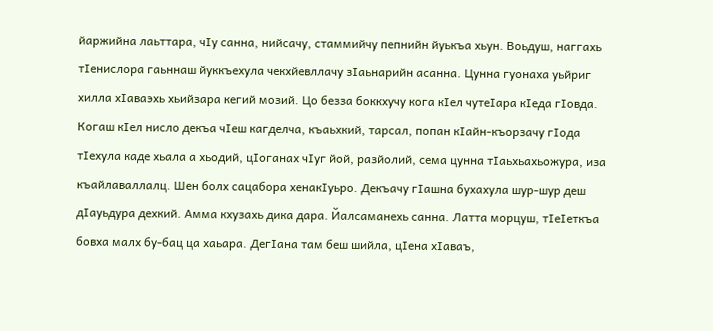йаржийна лаьттара, чIу санна, нийсачу, стаммийчу пепнийн йуькъа хьун. Воьдуш, наггахь тIенислора гаьннаш йуккъехула чекхйевллачу зIаьнарийн асанна. Цунна гуонаха уьйриг хилла хIаваэхь хьийзара кегий мозий. Цо безза боккхучу кога кIел чутеIара кIеда гIовда. Когаш кIел нисло декъа чIеш кагделча, къаьхкий, тарсал, попан кIайн-къорзачу гIода тIехула каде хьала а хьодий, цIоганах чIуг йой, разйолий, сема цунна тIаьхьахьожура, иза къайлаваллалц. Шен болх сацабора хенакIуьро. Декъачу гIашна бухахула шур-шур деш дIауьдура дехкий. Амма кхузахь дика дара. Йалсаманехь санна. Латта морцуш, тIеIеткъа бовха малх бу-бац ца хаьара. ДегIана там беш шийла, цIена хIаваъ,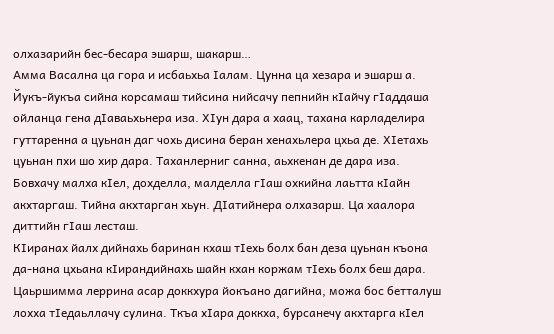олхазарийн бес-бесара эшарш, шакарш…
Амма Васална ца гора и исбаьхьа Iалам. Цунна ца хезара и эшарш а. Йукъ-йукъа сийна корсамаш тийсина нийсачу пепнийн кIайчу гIаддаша ойланца гена дIаваьхьнера иза. ХIун дара а хаац, тахана карладелира гуттаренна а цуьнан даг чохь дисина беран хенахьлера цхьа де. ХIетахь цуьнан пхи шо хир дара. Таханлерниг санна, аьхкенан де дара иза. Бовхачу малха кIел, дохделла, малделла гIаш охкийна лаьтта кIайн акхтаргаш. Тийна акхтарган хьун. ДIатийнера олхазарш. Ца хаалора диттийн гIаш лесташ.
КIиранах йалх дийнахь баринан кхаш тIехь болх бан деза цуьнан къона да-нана цхьана кIирандийнахь шайн кхан коржам тIехь болх беш дара. Цаьршимма леррина асар доккхура йокъано дагийна, можа бос бетталуш лохха тIедаьллачу сулина. Ткъа xIaра доккха, бурсанечу акхтарга кIел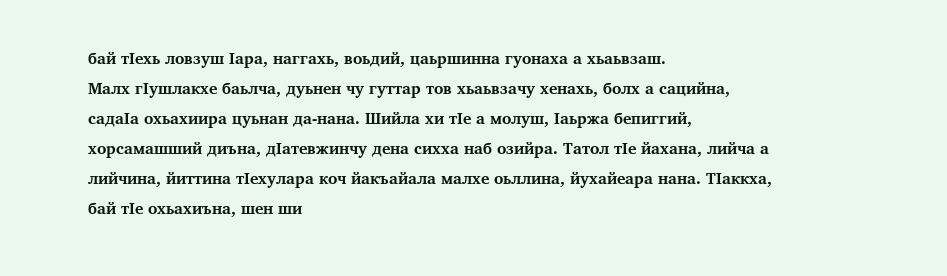бай тIехь ловзуш Iара, наггахь, воьдий, цаьршинна гуонаха а хьаьвзаш.
Малх гIушлакхе баьлча, дуьнен чу гуттар тов хьаьвзачу хенахь, болх а сацийна, садаIа охьахиира цуьнан да-нана. Шийла хи тIе а молуш, Iаьржа бепиггий, хорсамашший диъна, дIатевжинчу дена сихха наб озийра. Татол тIе йахана, лийча а лийчина, йиттина тIехулара коч йакъайала малхе оьллина, йухайеара нана. ТIаккха, бай тIе охьахиъна, шен ши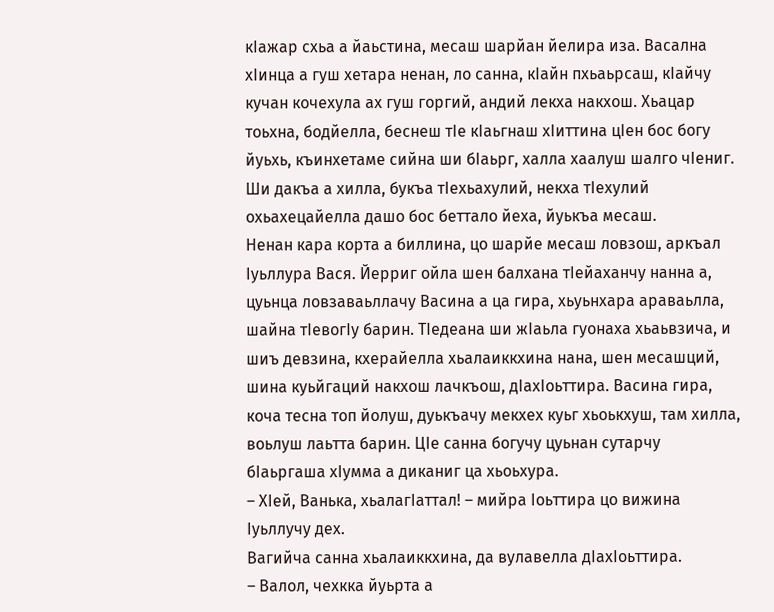кIажар схьа а йаьстина, месаш шарйан йелира иза. Васална хIинца а гуш хетара ненан, ло санна, кIайн пхьаьрсаш, кIайчу кучан кочехула ах гуш горгий, андий лекха накхош. Хьацар тоьхна, бодйелла, беснеш тIе кIаьгнаш хIиттина цIен бос богу йуьхь, къинхетаме сийна ши бIаьрг, халла хаалуш шалго чIениг. Ши дакъа а хилла, букъа тIехьахулий, некха тIехулий охьахецайелла дашо бос беттало йеха, йуькъа месаш.
Ненан кара корта а биллина, цо шарйе месаш ловзош, аркъал Iуьллура Вася. Йерриг ойла шен балхана тIейаханчу нанна а, цуьнца ловзаваьллачу Васина а ца гира, хьуьнхара араваьлла, шайна тIевогIу барин. ТIедеана ши жIаьла гуонаха хьаьвзича, и шиъ девзина, кхерайелла хьалаиккхина нана, шен месашций, шина куьйгаций накхош лачкъош, дIахIоьттира. Васина гира, коча тесна топ йолуш, дуькъачу мекхех куьг хьоькхуш, там хилла, воьлуш лаьтта барин. ЦIе санна богучу цуьнан сутарчу бIаьргаша хIумма а диканиг ца хьоьхура.
– ХIей, Ванька, хьалагIаттал! – мийра Iоьттира цо вижина Iуьллучу дех.
Вагийча санна хьалаиккхина, да вулавелла дIахIоьттира.
– Валол, чехкка йуьрта а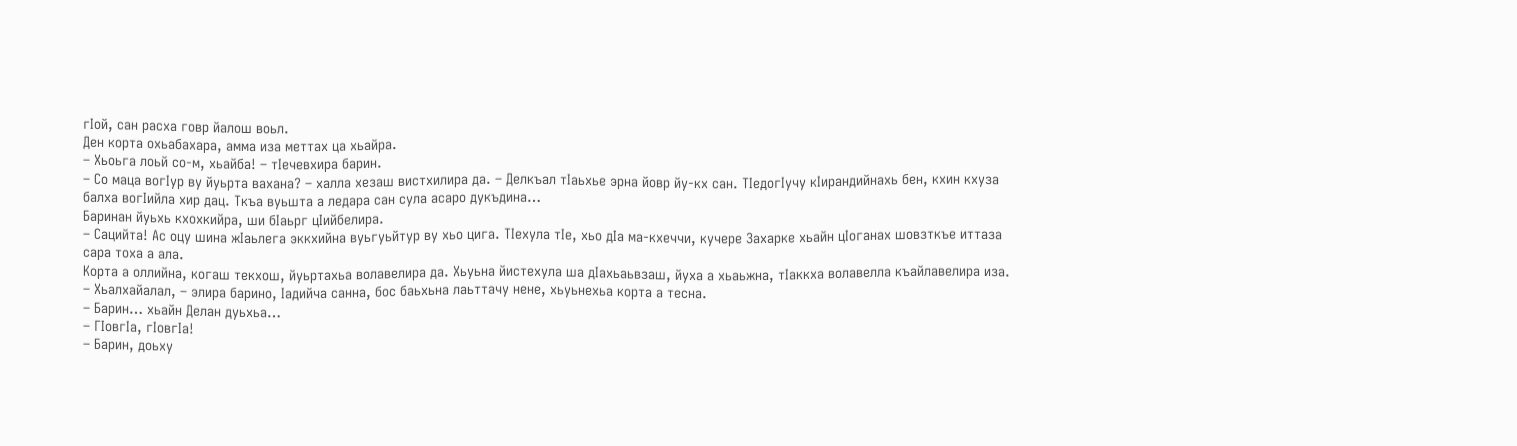гIой, сан расха говр йалош воьл.
Ден корта охьабахара, амма иза меттах ца хьайра.
– Хьоьга лоьй со-м, хьайба! – тIечевхира барин.
– Со маца вогIур ву йуьрта вахана? – халла хезаш вистхилира да. – Делкъал тIаьхье эрна йовр йу-кх сан. ТIедогIучу кIирандийнахь бен, кхин кхуза балха вогIийла хир дац. Ткъа вуьшта а ледара сан сула асаро дукъдина…
Баринан йуьхь кхохкийра, ши бIаьрг цIийбелира.
– Сацийта! Ас оцу шина жIаьлега эккхийна вуьгуьйтур ву хьо цига. ТIехула тIе, хьо дIа ма-кхеччи, кучере Захарке хьайн цIоганах шовзткъе иттаза сара тоха а ала.
Корта а оллийна, когаш текхош, йуьртахьа волавелира да. Хьуьна йистехула ша дIахьаьвзаш, йуха а хьаьжна, тIаккха волавелла къайлавелира иза.
– Хьалхайалал, – элира барино, Iадийча санна, бос баьхьна лаьттачу нене, хьуьнехьа корта а тесна.
– Барин… хьайн Делан дуьхьа…
– ГIовгIа, гIовгIа!
– Барин, доьху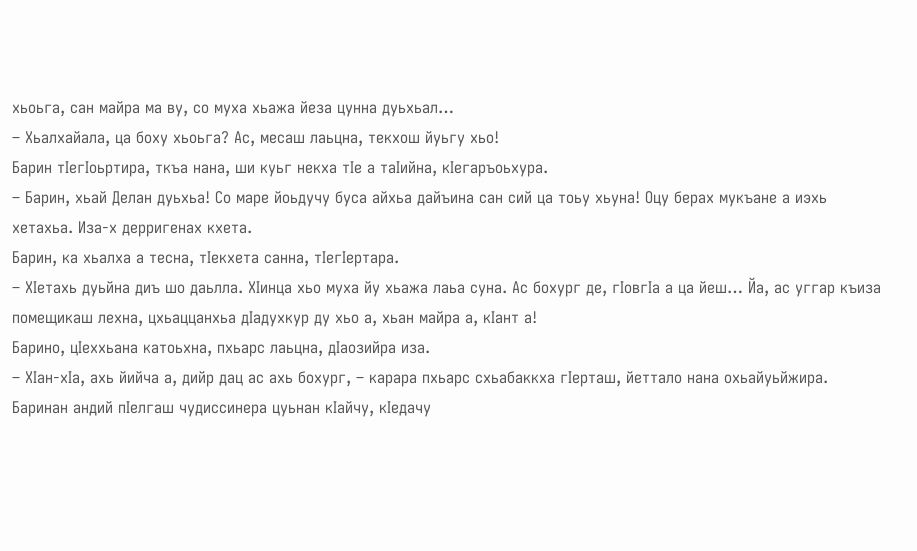хьоьга, сан майра ма ву, со муха хьажа йеза цунна дуьхьал…
– Хьалхайала, ца боху хьоьга? Ас, месаш лаьцна, текхош йуьгу хьо!
Барин тIегIоьртира, ткъа нана, ши куьг некха тIе а таIийна, кIегаръоьхура.
– Барин, хьай Делан дуьхьа! Со маре йоьдучу буса айхьа дайъина сан сий ца тоьу хьуна! Оцу берах мукъане а иэхь хетахьа. Иза-х дерригенах кхета.
Барин, ка хьалха а тесна, тIекхета санна, тIегIертара.
– ХIетахь дуьйна диъ шо даьлла. ХIинца хьо муха йу хьажа лаьа суна. Ас бохург де, гIовгIа а ца йеш… Йа, ас уггар къиза помещикаш лехна, цхьаццанхьа дIадухкур ду хьо а, хьан майра а, кIант а!
Барино, цIеххьана катоьхна, пхьарс лаьцна, дIаозийра иза.
– ХIан-хIа, ахь йийча а, дийр дац ас ахь бохург, – карара пхьарс схьабаккха гIерташ, йеттало нана охьайуьйжира.
Баринан андий пIелгаш чудиссинера цуьнан кIайчу, кIедачу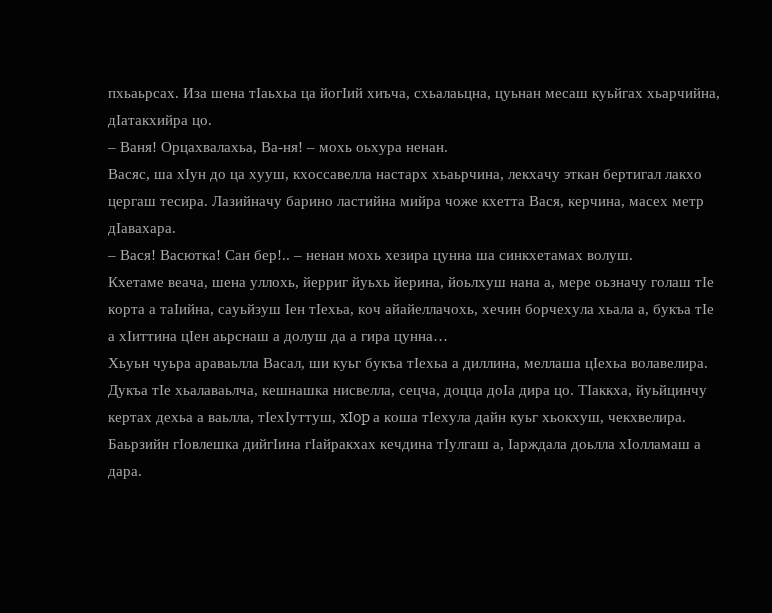пхьаьрсах. Иза шена тIаьхьа ца йогIий хиъча, схьалаьцна, цуьнан месаш куьйгах хьарчийна, дIатакхийра цо.
– Ваня! Орцахвалахьа, Ва-ня! – мохь оьхура ненан.
Васяс, ша хIун до ца хууш, кхоссавелла настарх хьаьрчина, лекхачу эткан бертигал лакхо цергаш тесира. Лазийначу барино ластийна мийра чоже кхетта Вася, керчина, масех метр дIавахара.
– Вася! Васютка! Сан бер!.. – ненан мохь хезира цунна ша синкхетамах волуш.
Кхетаме веача, шена уллохь, йерриг йуьхь йерина, йоьлхуш нана а, мере оьзначу голаш тIе корта а таIийна, сауьйзуш Iен тIехьа, коч айайеллачохь, хечин борчехула хьала а, букъа тIе а хIиттина цIен аьрснаш а долуш да а гира цунна…
Хьуьн чуьра араваьлла Васал, ши куьг букъа тIехьа а диллина, меллаша цIехьа волавелира. Дукъа тIе хьалаваьлча, кешнашка нисвелла, сецча, доцца доIа дира цо. ТIаккха, йуьйцинчу кертах дехьа а ваьлла, тIехIуттуш, xIop а коша тIехула дайн куьг хьокхуш, чекхвелира. Баьрзийн гIовлешка дийгIина гIайракхах кечдина тIулгаш а, Iарждала доьлла хIолламаш а дара.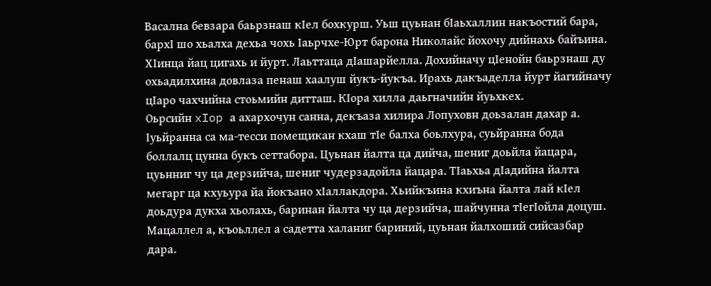Васална бевзара баьрзнаш кIел бохкурш. Уьш цуьнан бIаьхаллин накъостий бара, бархI шо хьалха дехьа чохь Iаьрчхе-Юрт барона Николайс йохочу дийнахь байъина. ХIинца йац цигахь и йурт. Лаьттаца дIашарйелла. Дохийначу цIенойн баьрзнаш ду охьадилхина довлаза пенаш хаалуш йукъ-йукъа. Ирахь дакъаделла йурт йагийначу цIаро чахчийна стоьмийн дитташ. КIора хилла даьгначийн йуьхкех.
Оьрсийн xIop а ахархочун санна, декъаза хилира Лопуховн доьзалан дахар а. Iуьйранна са ма-тесси помещикан кхаш тIе балха боьлхура, суьйранна бода боллалц цунна букъ сеттабора. Цуьнан йалта ца дийча, шениг доьйла йацара, цуьнниг чу ца дерзийча, шениг чудерзадойла йацара. ТIаьхьа дIадийна йалта мегарг ца кхуьура йа йокъано хIаллакдора. Хьийкъина кхиъна йалта лай кIел доьдура дукха хьолахь, баринан йалта чу ца дерзийча, шайчунна тIегIойла доцуш. Мацаллел а, къоьллел а садетта халаниг бариний, цуьнан йалхоший сийсазбар дара.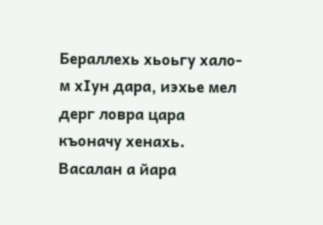Бераллехь хьоьгу хало-м хIун дара, иэхье мел дерг ловра цара къоначу хенахь. Васалан а йара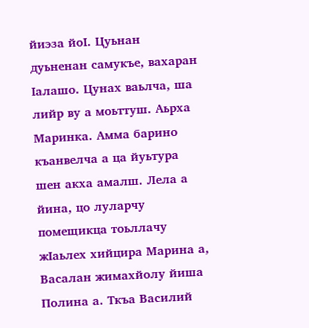йиэза йоI. Цуьнан дуьненан самукъе, вахаран Iалашо. Цунах ваьлча, ша лийр ву а моьттуш. Аьрха Маринка. Амма барино къанвелча а ца йуьтура шен акха амалш. Лела а йина, цо луларчу помещикца тоьллачу жIаьлех хийцира Марина а, Васалан жимахйолу йиша Полина а. Ткъа Василий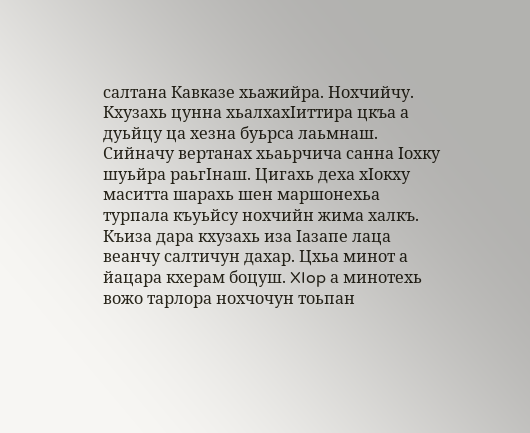салтана Кавказе хьажийра. Нохчийчу. Кхузахь цунна хьалхахIиттира цкъа а дуьйцу ца хезна буьрса лаьмнаш. Сийначу вертанах хьаьрчича санна Iохку шуьйра раьгIнаш. Цигахь деха хIокху маситта шарахь шен маршонехьа турпала къуьйсу нохчийн жима халкъ.
Къиза дара кхузахь иза Iазапе лаца веанчу салтичун дахар. Цхьа минот а йацара кхерам боцуш. XIop а минотехь вожо тарлора нохчочун тоьпан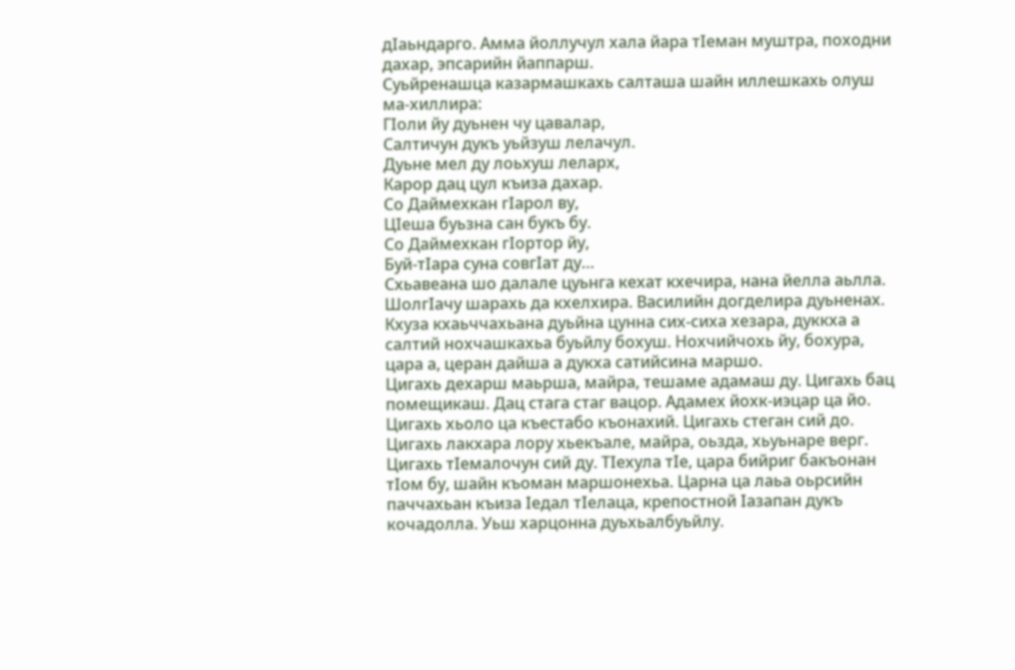дIаьндарго. Амма йоллучул хала йара тIеман муштра, походни дахар, эпсарийн йаппарш.
Суьйренашца казармашкахь салташа шайн иллешкахь олуш ма-хиллира:
ГIоли йу дуьнен чу цавалар,
Салтичун дукъ уьйзуш лелачул.
Дуьне мел ду лоьхуш леларх,
Карор дац цул къиза дахар.
Со Даймехкан гIарол ву,
ЦIеша буьзна сан букъ бу.
Со Даймехкан гIортор йу,
Буй-тIара суна совгIат ду…
Схьавеана шо далале цуьнга кехат кхечира, нана йелла аьлла. ШолгIачу шарахь да кхелхира. Василийн догделира дуьненах. Кхуза кхаьччахьана дуьйна цунна сих-сиха хезара, дуккха а салтий нохчашкахьа буьйлу бохуш. Нохчийчохь йу, бохура, цара а, церан дайша а дукха сатийсина маршо.
Цигахь дехарш маьрша, майра, тешаме адамаш ду. Цигахь бац помещикаш. Дац стага стаг вацор. Адамех йохк-иэцар ца йо. Цигахь хьоло ца къестабо къонахий. Цигахь стеган сий до. Цигахь лакхара лору хьекъале, майра, оьзда, хьуьнаре верг. Цигахь тIемалочун сий ду. ТIехула тIе, цара бийриг бакъонан тIом бу, шайн къоман маршонехьа. Царна ца лаьа оьрсийн паччахьан къиза Iедал тIелаца, крепостной Iазапан дукъ кочадолла. Уьш харцонна дуьхьалбуьйлу.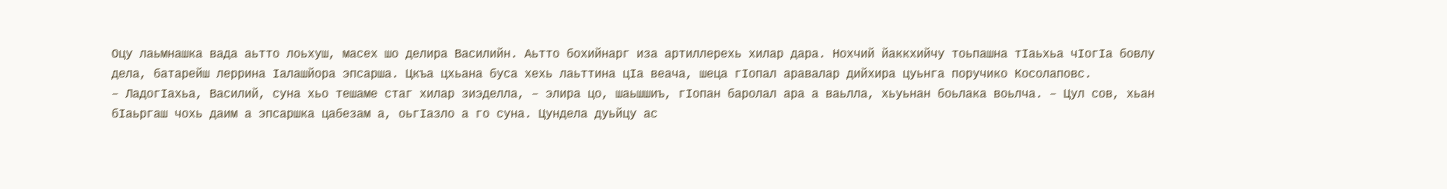Оцу лаьмнашка вада аьтто лоьхуш, масех шо делира Василийн. Аьтто бохийнарг иза артиллерехь хилар дара. Нохчий йаккхийчу тоьпашна тIаьхьа чIогIа бовлу дела, батарейш леррина Iалашйора эпсарша. Цкъа цхьана буса хехь лаьттина цIа веача, шеца гIопал аравалар дийхира цуьнга поручико Косолаповс.
– ЛадогIахьа, Василий, суна хьо тешаме стаг хилар зиэделла, – элира цо, шаьшшиъ, гIопан баролал ара а ваьлла, хьуьнан боьлака воьлча. – Цул сов, хьан бIаьргаш чохь даим а эпсаршка цабезам а, оьгIазло а го суна. Цундела дуьйцу ас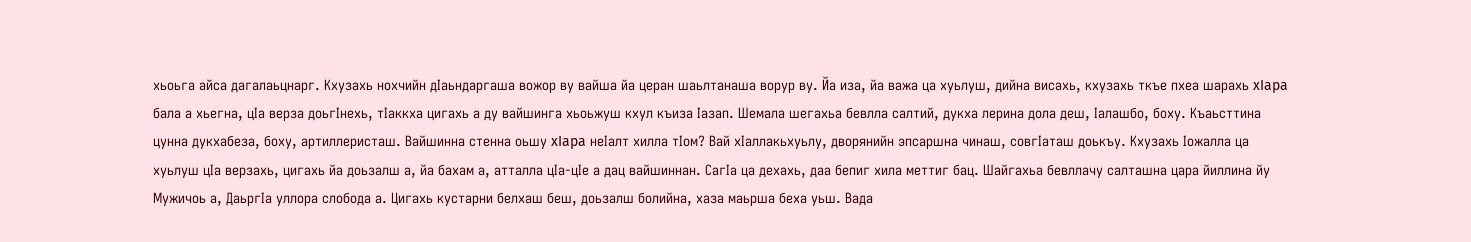хьоьга айса дагалаьцнарг. Кхузахь нохчийн дIаьндаргаша вожор ву вайша йа церан шаьлтанаша ворур ву. Йа иза, йа важа ца хуьлуш, дийна висахь, кхузахь ткъе пхеа шарахь xIapa бала а хьегна, цIа верза доьгIнехь, тIаккха цигахь а ду вайшинга хьоьжуш кхул къиза Iазап. Шемала шегахьа бевлла салтий, дукха лерина дола деш, Iалашбо, боху. Къаьсттина цунна дукхабеза, боху, артиллеристаш. Вайшинна стенна оьшу xIapa неIалт хилла тIом? Вай хIаллакьхуьлу, дворянийн эпсаршна чинаш, совгIаташ доькъу. Кхузахь Iожалла ца хуьлуш цIа верзахь, цигахь йа доьзалш а, йа бахам а, атталла цIа-цIе а дац вайшиннан. CaгIa ца дехахь, даа бепиг хила меттиг бац. Шайгахьа бевллачу салташна цара йиллина йу Мужичоь а, ДаьргIа уллора слобода а. Цигахь кустарни белхаш беш, доьзалш болийна, хаза маьрша беха уьш. Вада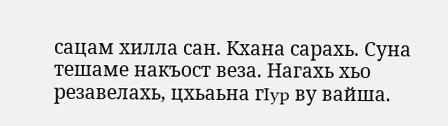сацам хилла сан. Кхана сарахь. Суна тешаме накъост веза. Нагахь хьо резавелахь, цхьаьна гIyp ву вайша.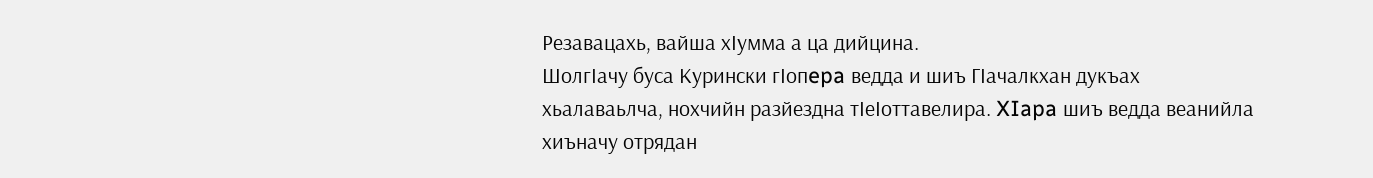Резавацахь, вайша хIумма а ца дийцина.
ШолгIачу буса Курински гIопepa ведда и шиъ ГIачалкхан дукъах хьалаваьлча, нохчийн разйездна тIеIоттавелира. XIapa шиъ ведда веанийла хиъначу отрядан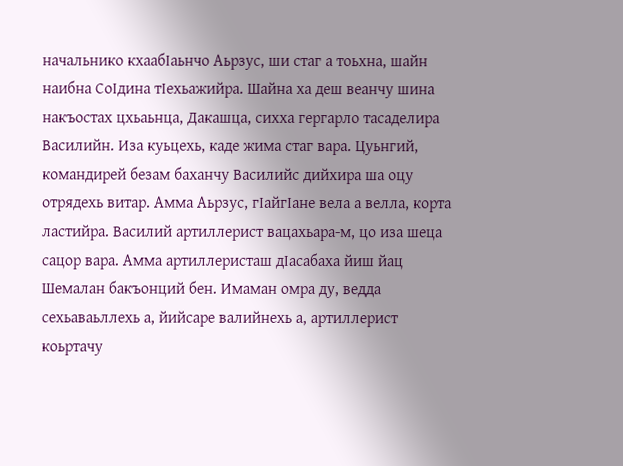начальнико кхаабIаьнчо Аьрзус, ши стаг а тоьхна, шайн наибна СоIдина тIехьажийра. Шайна ха деш веанчу шина накъостах цхьаьнца, Дакашца, сихха гергарло тасаделира Василийн. Иза куьцехь, каде жима стаг вара. Цуьнгий, командирей безам баханчу Василийс дийхира ша оцу отрядехь витар. Амма Аьрзус, гIайгIане вела а велла, корта ластийра. Василий артиллерист вацахьара-м, цо иза шеца сацор вара. Амма артиллеристаш дIасабаха йиш йац Шемалан бакъонций бен. Имаман омра ду, ведда сехьаваьллехь а, йийсаре валийнехь а, артиллерист коьртачу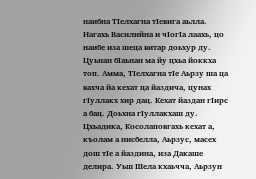наибна ТIелхагна тIевига аьлла. Нагахь Василийна и чIогIа лаахь, цо наибе иза шеца витар доьхур ду. Цуьнан бIаьнан ма йу цхьа йоккха топ. Амма, ТIелхагна тIе Аьрзу ша ца вахча йа кехат ца йаздича, цунах гIуллакх хир дац. Кехат йаздан гIирс а бац. Доьхна гIуллакхаш ду.
Цхьадика, Косолаповгахь кехат а, къолам а нисбелла, Аьрзус, масех дош тIе а йаздина, иза Дакаше делира. Уьш Шела кхаьчча, Аьрзун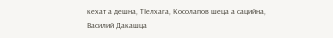кехат а дешна, ТIелхага, Косолапов шеца а сацийна, Василий Дакашца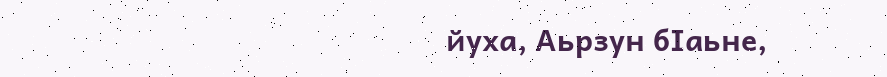йуха, Аьрзун бIаьне,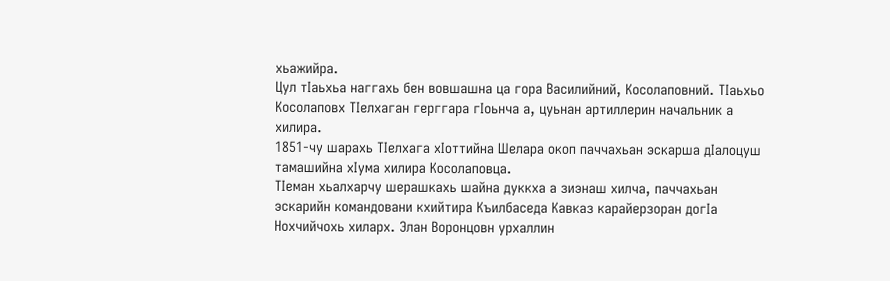хьажийра.
Цул тIаьхьа наггахь бен вовшашна ца гора Василийний, Косолаповний. ТIаьхьо Косолаповх ТIелхаган герггара гIоьнча а, цуьнан артиллерин начальник а хилира.
1851-чу шарахь ТIелхага хIоттийна Шелара окоп паччахьан эскарша дIалоцуш тамашийна хIума хилира Косолаповца.
ТIеман хьалхарчу шерашкахь шайна дуккха а зиэнаш хилча, паччахьан эскарийн командовани кхийтира Къилбаседа Кавказ карайерзоран догIа Нохчийчохь хиларх. Элан Воронцовн урхаллин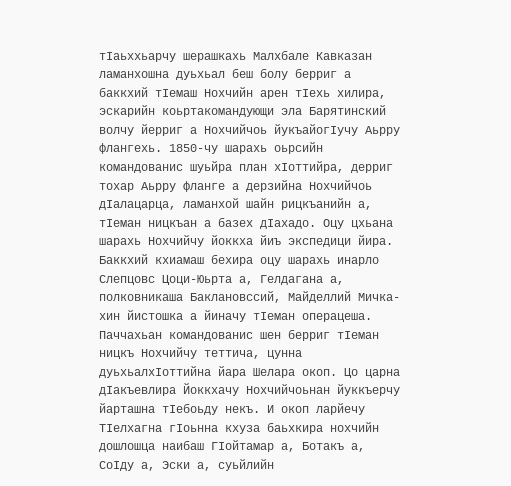тIаьххьарчу шерашкахь Малхбале Кавказан ламанхошна дуьхьал беш болу берриг а баккхий тIемаш Нохчийн арен тIехь хилира, эскарийн коьртакомандующи эла Барятинский волчу йерриг а Нохчийчоь йукъайогIучу Аьрру флангехь. 1850-чу шарахь оьрсийн командованис шуьйра план хIоттийра, дерриг тохар Аьрру фланге а дерзийна Нохчийчоь дIалацарца, ламанхой шайн рицкъанийн а, тIеман ницкъан а базех дIахадо. Оцу цхьана шарахь Нохчийчу йоккха йиъ экспедици йира. Баккхий кхиамаш бехира оцу шарахь инарло Слепцовс Цоци-Юьрта а, Гелдагана а, полковникаша Баклановссий, Майделлий Мичка-хин йистошка а йиначу тIеман операцеша.
Паччахьан командованис шен берриг тIеман ницкъ Нохчийчу теттича, цунна дуьхьалхIоттийна йара Шелара окоп. Цо царна дIакъевлира Йоккхачу Нохчийчоьнан йуккъерчу йарташна тIебоьду некъ. И окоп ларйечу ТIелхагна гIоьнна кхуза баьхкира нохчийн дошлошца наибаш ГIойтамар а, Ботакъ а, СоIду а, Эски а, суьйлийн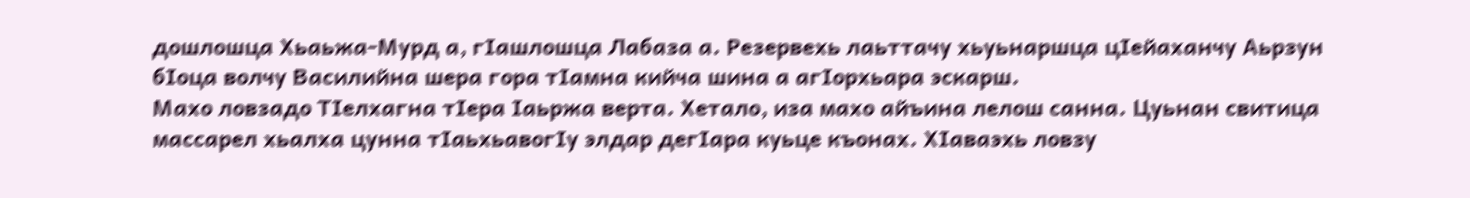дошлошца Хьаьжа-Мурд а, гIашлошца Лабаза а. Резервехь лаьттачу хьуьнаршца цIейаханчу Аьрзун бIоца волчу Василийна шера гора тIамна кийча шина а агIорхьара эскарш.
Махо ловзадо ТIелхагна тIера Iаьржа верта. Хетало, иза махо айъина лелош санна. Цуьнан свитица массарел хьалха цунна тIаьхьавогIу элдар дегIара куьце къонах. ХIаваэхь ловзу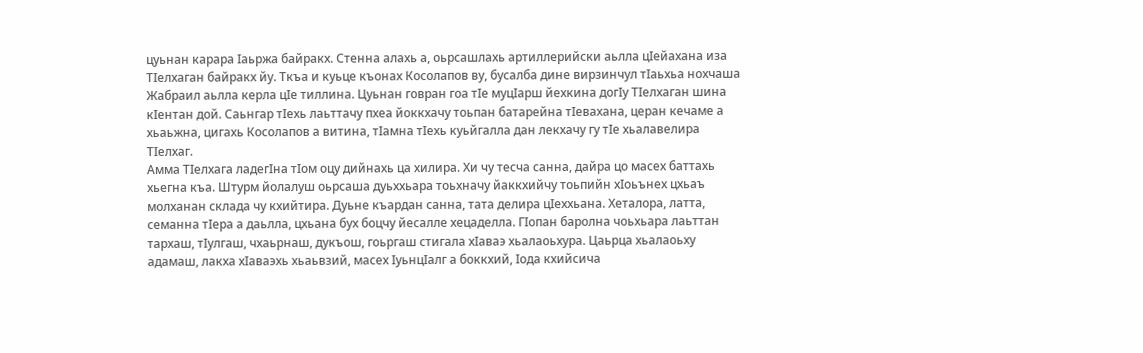цуьнан карара Iаьржа байракх. Стенна алахь а, оьрсашлахь артиллерийски аьлла цIейахана иза ТIелхаган байракх йу. Ткъа и куьце къонах Косолапов ву, бусалба дине вирзинчул тIаьхьа нохчаша Жабраил аьлла керла цIе тиллина. Цуьнан говран гоа тIе муцIарш йехкина догIу ТIелхаган шина кIентан дой. Саьнгар тIехь лаьттачу пхеа йоккхачу тоьпан батарейна тIевахана, церан кечаме а хьаьжна, цигахь Косолапов а витина, тIамна тIехь куьйгалла дан лекхачу гу тIе хьалавелира ТIелхаг.
Амма ТIелхага ладегIна тIом оцу дийнахь ца хилира. Хи чу тесча санна, дайра цо масех баттахь хьегна къа. Штурм йолалуш оьрсаша дуьххьара тоьхначу йаккхийчу тоьпийн хIоьънех цхьаъ молханан склада чу кхийтира. Дуьне къардан санна, тата делира цIеххьана. Хеталора, латта, семанна тIера а даьлла, цхьана бух боцчу йесалле хецаделла. ГIопан баролна чоьхьара лаьттан тархаш, тIулгаш, чхаьрнаш, дукъош, гоьргаш стигала хIаваэ хьалаоьхура. Цаьрца хьалаоьху адамаш, лакха хIаваэхь хьаьвзий, масех IуьнцIалг а боккхий, Iода кхийсича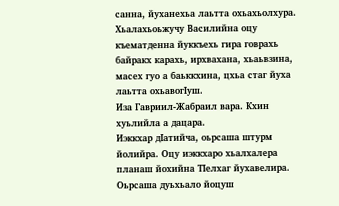санна, йуханехьа лаьтта охьахьолхура. Хьалахьоьжучу Василийна оцу къематденна йуккъехь гира говрахь байракх карахь, ирхвахана, хьаьвзина, масех гуо а баьккхина, цхьа стаг йуха лаьтта охьавогIуш.
Иза Гавриил-Жабраил вара. Кхин хуьлийла а дацара.
Иэккхар дIатийча, оьрсаша штурм йолийра. Оцу иэккхаро хьалхалера планаш йохийна ТIелхаг йухавелира. Оьрсаша дуьхьало йоцуш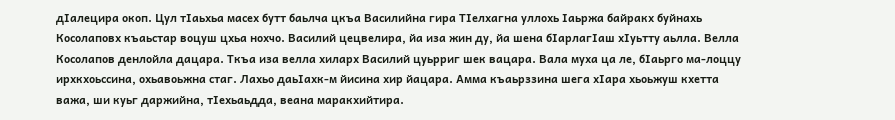дIалецира окоп. Цул тIаьхьа масех бутт баьлча цкъа Василийна гира ТIелхагна уллохь Iаьржа байракх буйнахь Косолаповх къаьстар воцуш цхьа нохчо. Василий цецвелира, йа иза жин ду, йа шена бIарлагIаш хIуьтту аьлла. Велла Косолапов денлойла дацара. Ткъа иза велла хиларх Василий цуьрриг шек вацара. Вала муха ца ле, бIаьрго ма-лоццу ирхкхоьссина, охьавоьжна стаг. Лахьо даьIахк-м йисина хир йацара. Амма къаьрззина шега хIара хьоьжуш кхетта важа, ши куьг даржийна, тIехьаьдда, веана маракхийтира.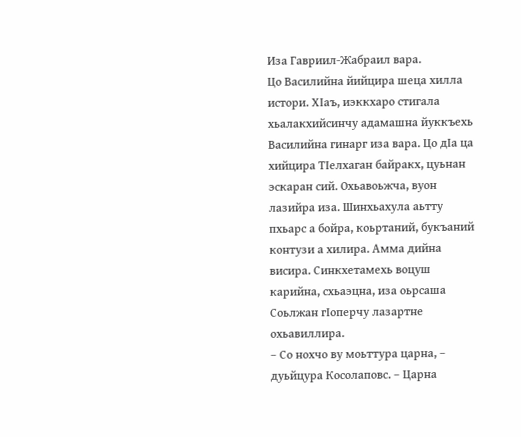Иза Гавриил-Жабраил вара.
Цо Василийна йийцира шеца хилла истори. ХIаъ, иэккхаро стигала хьалакхийсинчу адамашна йуккъехь Василийна гинарг иза вара. Цо дIа ца хийцира ТIелхаган байракх, цуьнан эскаран сий. Охьавоьжча, вуон лазийра иза. Шинхьахула аьтту пхьарс а бойра, коьртаний, букъаний контузи а хилира. Амма дийна висира. Синкхетамехь воцуш карийна, схьаэцна, иза оьрсаша Соьлжан гIоперчу лазартне охьавиллира.
– Со нохчо ву моьттура царна, – дуьйцура Косолаповс. – Царна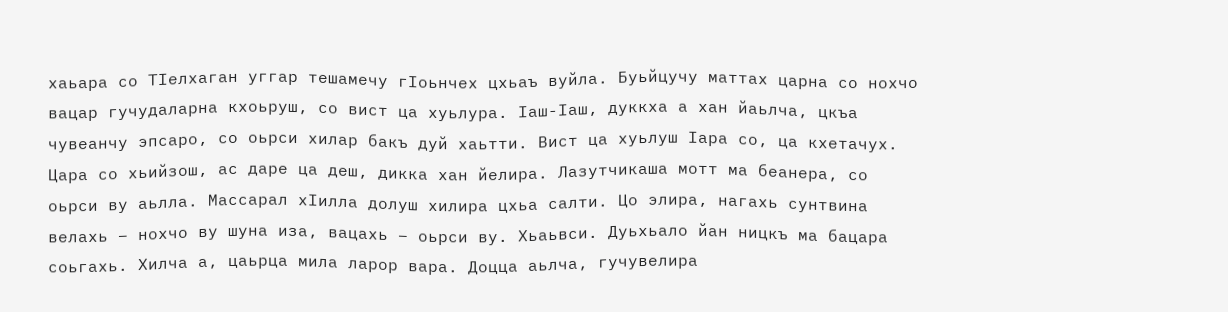хаьара со ТIелхаган уггар тешамечу гIоьнчех цхьаъ вуйла. Буьйцучу маттах царна со нохчо вацар гучудаларна кхоьруш, со вист ца хуьлура. Iаш-Iаш, дуккха а хан йаьлча, цкъа чувеанчу эпсаро, со оьрси хилар бакъ дуй хаьтти. Вист ца хуьлуш Iара со, ца кхетачух. Цара со хьийзош, ас даре ца деш, дикка хан йелира. Лазутчикаша мотт ма беанера, со оьрси ву аьлла. Массарал хIилла долуш хилира цхьа салти. Цо элира, нагахь сунтвина велахь – нохчо ву шуна иза, вацахь – оьрси ву. Хьаьвси. Дуьхьало йан ницкъ ма бацара соьгахь. Хилча а, цаьрца мила ларор вара. Доцца аьлча, гучувелира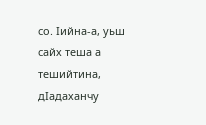со. Iийна-а, уьш сайх теша а тешийтина, дIадаханчу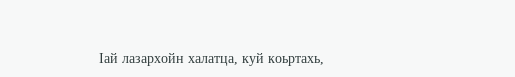Iай лазархойн халатца, куй коьртахь,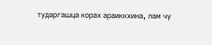тударгашца корах араиккхина, лам чу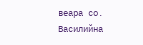веара со.
Василийна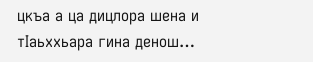цкъа а ца дицлора шена и тIаьххьара гина денош…